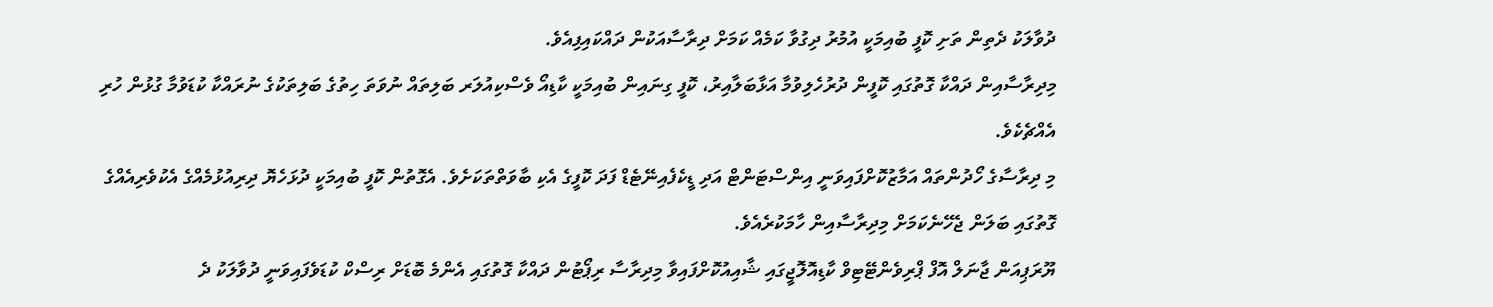ދުވާލަކު ދެތިން ތަށި ކޮފީ ބުއިމަކީ އުމުރު ދިގުވާ ކަމެއް ކަމަށް ދިރާސާއަކުން ދައްކައިފިއެވެ.
މިދިރާސާއިން ދައްކާ ގޮތުގައި ކޮފީން ދުރުހެލިވުމާ އަޅާބަލާއިރު، ކޮފީ ގިނައިން ބުއިމަކީ ކާޑިއޯ ވެސްކިއުލަރ ބަލިތައް ނުވަތަ ހިތުގެ ބަލިތަކުގެ ނުރައްކާ ކުޑަވުމާ ގުޅުން ހުރި އެއްޗެކެވެ.
މި ދިރާސާގެ ހޯދުންތައް އަމާޒުކޮށްފައިވަނީ އިންސްޓަންޓް އަދި ޑީކެފެއިނޭޓެޑް ފަދަ ކޮފީގެ އެކި ބާވަތްތަކަށެވެ. އެގޮތުން ކޮފީ ބުއިމަކީ ދުޅަހެޔޮ ދިރިއުޅުމެއްގެ އެކުވެރިއެއްގެ ގޮތުގައި ބަލަން ޖެހޭނެކަމަށް މިދިރާސާއިން ހާމަކުރެއެވެ.
ޔޫރަޕިއަން ޖާނަލް އޮފް ޕްރިވެންޓޭޓިވް ކާޑިއޮލޮޖީގައި ޝާއިއުކޮށްފައިވާ މިދިރާސާ ރިޕޯޓުން ދައްކާ ގޮތުގައި އެންމެ ބޮޑަށް ރިސްކް ކުޑަވެފައިވަނީ ދުވާލަކު ދެ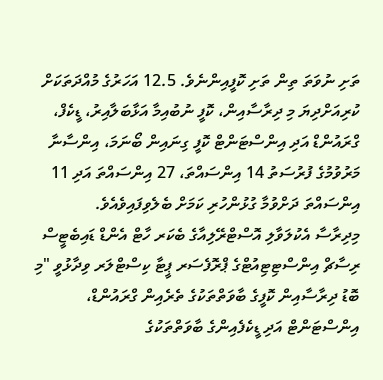ތަށި ނުވަތަ ތިން ތަށި ކޮފީއިންނެވެ. 12.5 އަހަރުގެ މުއްދަތަކަށް ކުރިއަށްދިޔަ މި ދިރާސާއިން، ކޮފީ ނުބުއިމާ އަޅާބަލާއިރު، ޑީކެފް، ގްރައުންޑް އަދި އިންސްޓަންޓް ކޮފީ ގިނައިން ބޯނަމަ، އިންސާނާ މަރުވުމުގެ ފުރުސަތު 14 އިންސައްތަ، 27 އިންސައްތަ އަދި 11 އިންސައްތަ ދަށްވުމާ ގުޅުންހުރި ކަމަށް ބެލެވިފައިވެއެވެ.
މިދިރާސާ އެކުލަވާލި އޮސްޓްރޭލިއާގެ ބެކަރ ހާޓް އެންޑް ޑައިބެޓީސް ރިސާޗް އިންސްޓިޓިއުޓްގެ ޕްރޮފެސަރ ޕީޓާ ކިސްޓްލަރ ވިދާޅުވީ "މި ބޮޑު ދިރާސާއިން ކޮފީގެ ބާވަތްތަކުގެ ތެރެއިން ގްރައުންޑް، އިންސްޓަންޓް އަދި ޑީކެފެއިންގެ ބާވަތްތަކުގެ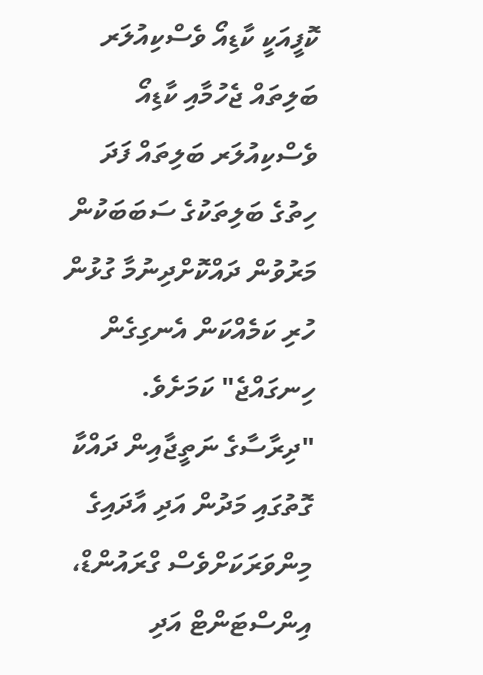ކޮފީއަކީ ކާޑިއޯ ވެސްކިއުލަރ ބަލިތައް ޖެހުމާއި ކާޑިއޯ ވެސްކިއުލަރ ބަލިތައް ފަދަ ހިތުގެ ބަލިތަކުގެ ސަބަބަކުން މަރުވުން ދައްކޮށްދިނުމާ ގުޅުން ހުރި ކަމެއްކަން އެނގިގެން ހިނގައްޖެ" ކަމަށެވެ.
"ދިރާސާގެ ނަތީޖާއިން ދައްކާ ގޮތުގައި މަދުން އަދި އާދައިގެ މިންވަރަކަށްވެސް ގްރައުންޑް، އިންސްޓަންޓް އަދި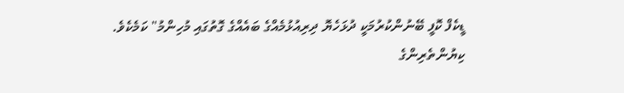ޑީކެފް ކޮފީ ބޭނުންކުރުމަކީ ދުޅަހެޔޮ ދިރިއުޅުމެއްގެ ބައެއްގެ ގޮތުގައި މުހިންމު" ކަމެކެވެ.
ކިޔުންތެރިންގެ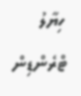ހިޔާލު
ޓްރެންޑިން